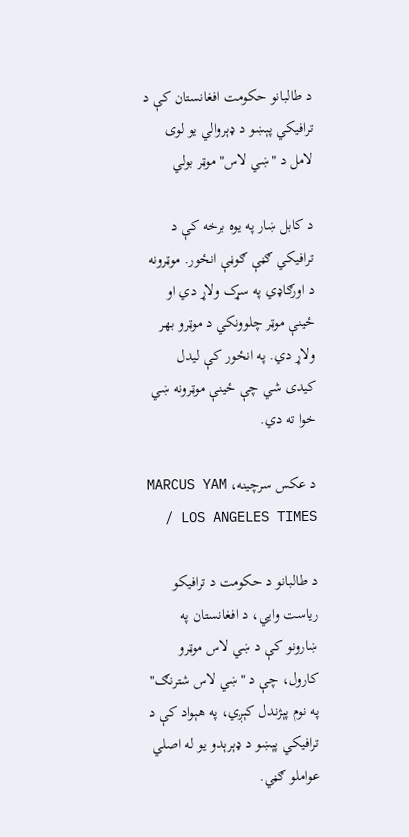د طالبانو حکومت افغانستان کې د ترافیکي پېښو د ډېروالي یو لوی لامل د "ښي لاس" موټر بولي

د کابل ښار په یوه برخه کې د ترافیکي ګڼې ګوڼې انځور. موټرونه د اورګاډي په سړک ولاړ دي او ځینې موټر چلوونکي د موټرو بهر ولاړ دي. په انځور کې لیدل کیدی شي چې ځینې موټرونه ښي خوا ته دي.

د عکس سرچینه، MARCUS YAM / LOS ANGELES TIMES

د طالبانو د حکومت د ترافیکو ریاست وايي، د افغانستان په ښارونو کې د ښي لاس موټرو کارول، چې د "ښي لاس شترنګ" په نوم پېژندل کېږي، په هېواد کې د ترافیکي پېښو د ډېرېدو یو له اصلي عواملو ګڼي.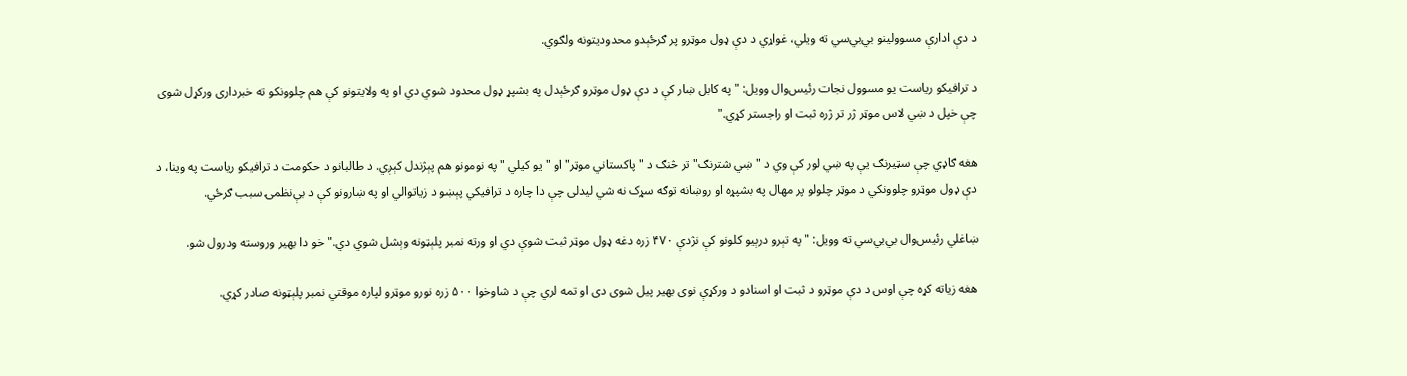د دې ادارې مسوولینو بي‌بي‌سي ته ویلي، غواړي د دې ډول موټرو پر ګرځېدو محدودیتونه ولګوي.

د ترافیکو ریاست یو مسوول نجات رئیس‌وال وویل: "په کابل ښار کې د دې ډول موټرو ګرځېدل په بشپړ ډول محدود شوي دي او په ولایتونو کې هم چلوونکو ته خبرداری ورکړل شوی چې خپل د ښي لاس موټر ژر تر ژره ثبت او راجستر کړي."

هغه ګاډي چې سټیرنګ یې په ښي لور کې وي د "ښي شترنګ" تر څنګ د "پاکستاني موټر" او "یو کیلي " په نومونو هم پېژندل کېږي. د طالبانو د حکومت د ترافیکو ریاست په وینا، د دې ډول موټرو چلوونکي د موټر چلولو پر مهال په بشپړه او روښانه توګه سړک نه شي لیدلی چې دا چاره د ترافیکي پېښو د زیاتوالي او په ښارونو کې د بې‌نظمۍ سبب ګرځي.

ښاغلي رئیس‌وال بي‌بي‌سي ته وویل: "په تېرو درېیو کلونو کې نژدې ۴۷۰ زره دغه ډول موټر ثبت شوې دي او ورته نمبر پلېټونه وېشل شوي دي." خو دا بهیر وروسته ودرول شو.

هغه زیاته کړه چې اوس د دې موټرو د ثبت او اسنادو د ورکړې نوی بهیر پیل شوی دی او تمه لري چې د شاوخوا ۵۰۰ زره نورو موټرو لپاره موقتي نمبر پلېټونه صادر کړي.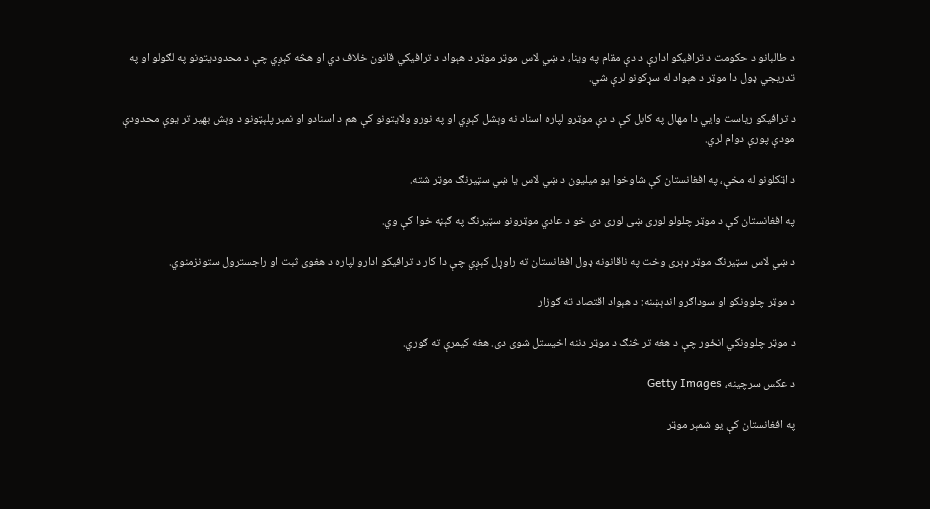د طالبانو د حکومت د ترافیکو ادارې د دې مقام په وینا، د ښي لاس موټر موټر د هېواد د ترافیکي قانون خلاف دي او هڅه کېږي چې د محدودیتونو په لګولو او په تدریجي ډول دا موټر د هېواد له سړکونو لرې شي.

د ترافیکو ریاست وايي دا مهال په کابل کې د دې موټرو لپاره اسناد نه وېشل کېږي او په نورو ولایتونو کې هم د اسنادو او نمبر پلېټونو د وېش بهیر تر یوې محدودې مودې پورې دوام لري.

د اټکلونو له مخې، په افغانستان کې شاوخوا یو میلیون د ښي لاس یا ښي‌ سټیرنګ موټر شته.

په افغانستان کې د موټر چلولو لوری ښی لوری دی خو د عادي موټرونو سټیرنګ په ګېڼه خوا کې وي.

د ښي لاس سټیرنګ موټر ډېری وخت په ناقانونه ډول افغانستان ته راوړل کېږي چې دا کار د ترافیکو ادارو لپاره د هغوی ثبت او راجسترول ستونزمنوي.

د موټر چلوونکو او سوداګرو اندېښنه: د هېواد اقتصاد ته ګوزار

د موټر چلوونکي انځور چې د هغه تر څنګ د موټر دننه اخیستل شوی دی. هغه کیمرې ته ګوري.

د عکس سرچینه، Getty Images

په افغانستان کې یو شمېر موټر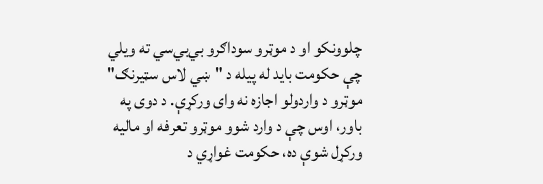چلوونکو او د موټرو سوداګرو بي‌بي‌سي ته ویلي چې حکومت باید له پیله د "ښي لاس سټیرنګ" موټرو د واردولو اجازه نه وای ورکړې. د دوی په باور، اوس چې د وارد شوو موټرو تعرفه او مالیه ورکړل شوې ده، حکومت غواړي د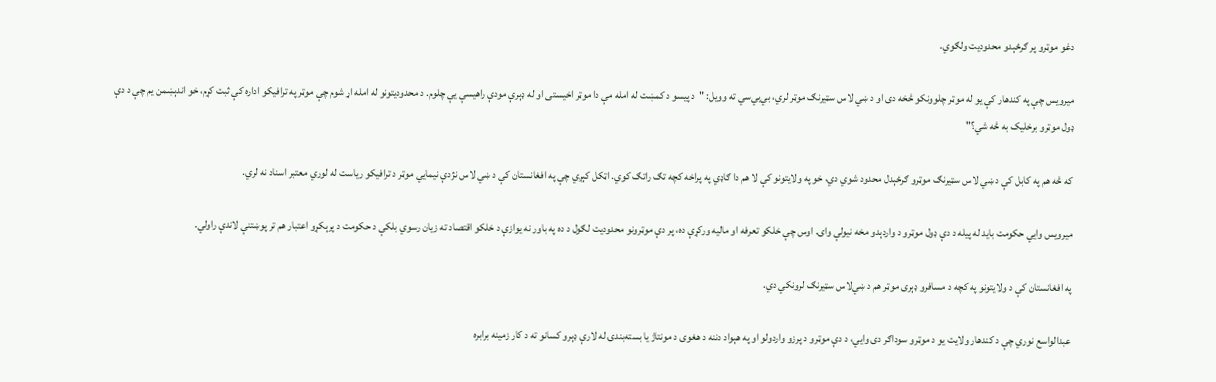دغو موټرو پر ګرځېدو محدودیت ولګوي.

میرویس چې په کندهار کې یو له موټر چلوونکو څخه دی او د ښي لاس سټیرنګ موټر لري، بي‌بي‌سي ته وویل: "د پیسو د کمښت له امله مې دا موټر اخیستی او له ډېرې مودې راهیسې یې چلوم. د محدودیتونو له امله اړ شوم چې موټر په ترافیکو اداره کې ثبت کړم، خو اندېښمن یم چې د دې ډول موټرو برخلیک به څه شي؟"

که څه هم په کابل کې د ښي لاس سټیرنګ موټرو ګرځېدل محدود شوي دي، خو په ولایتونو کې لا هم دا ګاډي په پراخه کچه تګ راتګ کوي. اټکل کېږي چې په افغانستان کې د ښي لاس نژدې نیمایي موټر د ترافیکو ریاست له لوري معتبر اسناد نه لري.

میرویس وايي حکومت باید له پیله د دې ډول موټرو د واردېدو مخه نیولې وای. اوس چې خلکو تعرفه او مالیه ورکړې ده، پر دې موټرونو محدودیت لګول د ده په باور نه یوازې د خلکو اقتصاد ته زیان رسوي بلکې د حکومت د پرېکړو اعتبار هم تر پوښتنې لاندې راولي.

په افغانستان کې د ولایتونو په کچه د مسافرو ډېری موټر هم د ښي‌لاس سټیرنګ لرونکي دي.

عبدالواسع نوري چې د کندهار ولایت یو د موټرو سوداګر دی وايي، د دې موټرو د پرزو واردولو او په هېواد دننه د هغوی د مونتاژ یا بسته‌بندۍ له لارې ډېرو کسانو ته د کار زمینه برابره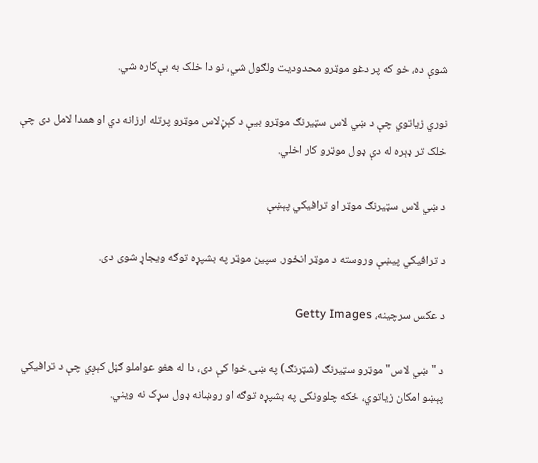شوې ده، خو که پر دغو موټرو محدودیت ولګول شي، نو دا خلک به بې‌کاره شي.

نوري زیاتوي چې د ښي لاس سټیرنګ موټرو بیې د کېڼ‌لاس موټرو پرتله ارزانه دي او همدا لامل دی چې خلک تر ډېره له دې ډول موټرو کار اخلي.

د ښي لاس سټیرنګ موټر او ترافیکي پېښې

د ترافیکي پیښې وروسته د موټر انځور. سپین موټر په بشپړه توګه ویجاړ شوی دی.

د عکس سرچینه، Getty Images

د "ښي لاس" موټرو سټیرنګ (شټرنګ) په ښۍ خوا کې دی، دا له هغو عواملو ګڼل کېږي چې د ترافیکي پېښو امکان زیاتوي، ځکه چلوونکی په بشپړه توګه او روښانه ډول سړک نه ویني.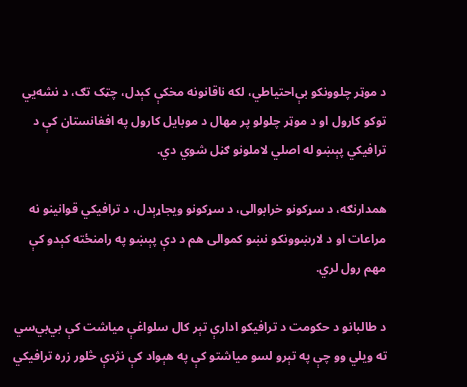د موټر چلوونکو بې‌احتیاطي، لکه ناقانونه مخکې کېدل، چټک تګ، د نشه‌یي توکو کارول او د موټر چلولو پر مهال د موبایل کارول په افغانستان کې د ترافیکي پېښو له اصلي لاملونو ګڼل شوي دي.

همدارنګه، د سړکونو خرابوالی، د سړکونو ویجاړېدل، د ترافیکي قوانینو نه مراعات او د لارښوونکو نښو کموالی هم د دې پېښو په رامنځته کېدو کې مهم رول لري.

د طالبانو د حکومت د ترافیکو ادارې تېر کال سلواغې میاشت کې بي‌بي‌سي ته ویلي وو چې په تېرو لسو میاشتو کې په هېواد کې نژدې څلور زره ترافیکي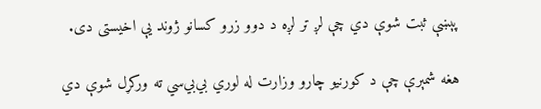پېښې ثبت شوې دي چې لږ تر لږه د دوو زرو کسانو ژوند یې اخیستی دی.

هغه شمېرې چې د کورنیو چارو وزارت له لوري بي‌بي‌سي ته ورکړل شوې دي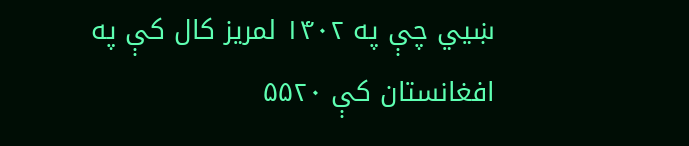ښيي چې په ۱۴۰۲ لمریز کال کې په افغانستان کې ۵۵۲۰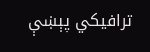ترافیکي پېښې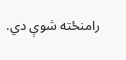رامنځته شوې دي.